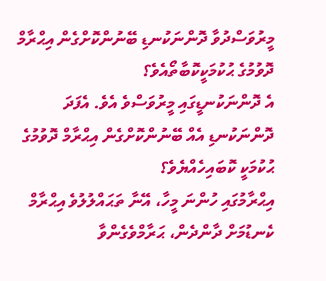މީރުވަސްދުވާ ދޮންނަކުނޑި ބޭނުންކޮށްގެން އިޙްރާމް ދޮވުމުގެ ޙުކުމަކީކޮބާތޯއެވެ؟
އެ ދޮންނަކުނޑީގައި މީރުވަސްވެ އެވެ. އެފަދަ ދޮންނަކުނޑި އެއް ބޭނުންކޮށްގެން އިޙްރާމް ދޮވުމުގެ ޙުކުމަކީ ކޮބައިހެއްޔެވެ؟
އިޙްރާމުގައި ހުންނަ މީހާ، އޭނާ ތަޙައްލުލުވެ އިޙްރާމް ކެނޑުމަށް ދާންދެން، ޙަރާމްވެގެންވާ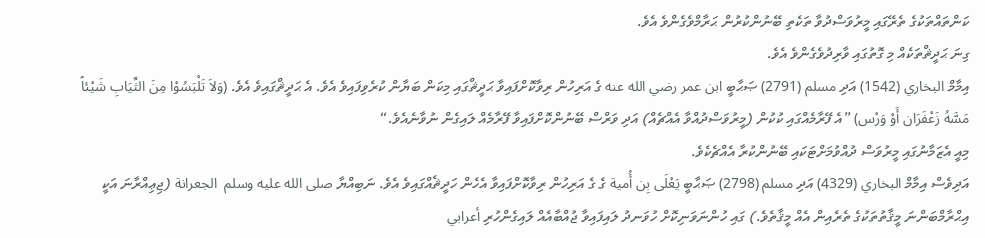ކަންތައްތަކުގެ ތެރޭގައި މީރުވަސްދުވާ ތަކެތި ބޭނުންކުރުން ޙަރާމްވެގެންވެ އެވެ.
ގިނަ ޙަދީޘްތަކެއް މި ގޮތުގައި ވާރިދުވެގެންވެ އެވެ.
އިމާމް البخاري (1542) އަދި مسلم (2791) ޞަޙާބީ ابن عمر رضي الله عنه ގެ އަރިހުން ރިވާކޮށްފައިވާ ޙަދީޘްގައި މިކަން ބަޔާން ކުރެވިފައިވެ އެވެ. އެ ޙަދީޘްގައިވެ އެވެ. (وَلاَ تَلْبَسُوْا مِنَ الثِّيَابِ شَيْئاً مَسَّهُ زَعْفَرَان أَوْ وَرْس) ”އެ ފޭރާމެއްގައި ކުކުން (މީރުވަސްދުއްވާ އެއްޗެއް) އަދި ވަރްސް ބޭނުންކޮށްފައިވާ ފޭރާމެއް ލައިގެން ނުވާނެއެވެ.“
މިއީ އެޒަމާނުގައި މީރުވަސް ދުއްވުމަށްޓަކައި ބޭނުންކުރާ އެއްޗެކެވެ.
އަދިވެސް އިމާމް البخاري (4329) އަދި مسلم (2798) ޞަޙާބީ يَعْلَى بِن أُمية ގެ ގެ އަރިހުން ރިވާކޮށްފައިވާ އެހެން ހަދީޘެއްގައިވެ އެވެ. ނަބިއްޔާ صلى الله عليه وسلم  الجعرانة (ޖިޢިއްރާނަ އަކީ އިޙްރާމްބަންނަ މީޤާތުތަކުގެ ތެރެއިން އެއް މީޤާތެވެ.) ގައި ހުންނަވަނިކޮށް ހުވަނދު ލައިފައިވާ ޖުއްބާއެއް ލައިގެންހުރި أعرابي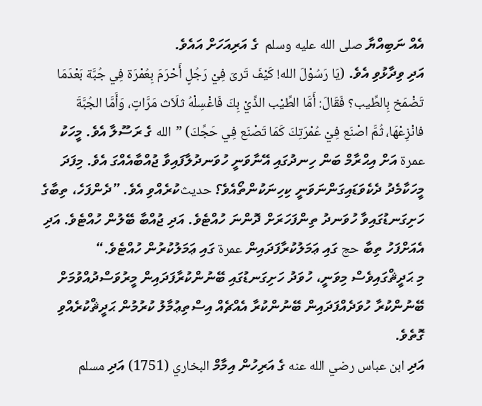އެއް ނަބިއްޔާ صلى الله عليه وسلم  ގެ އަރިއަހަށް އައެވެ.
އަދި ވިދާޅުވި އެވެ. (يَا رَسُوْلَ الله! كَيْفَ تَرىَ فِيْ رَجُلٍ أَحْرَمَ بِعُمْرَة فِي جُبَّة بَعْدَمَا تَضْمَخ بِالطِّيب؟ فَقَالَ: أَمَّا الطِّيْب الذِّيْ بِكَ فَاغْسِلْهُ ثلَاَث مَرَّاتٍ، وَأَمَّا الجُبَّةَ فانْزِعْهَا، ثُمَّ اصْنَع فِيْ عُمْرَتِكَ كَمَا تَصْنَع فِي حَجِّكَ) ”الله ގެ ރަސޫލާ އެވެ. މީހަކު عمرة އަށް އިޙްރާމް ބަން ހިނދުގައި އޭނާވަނީ ހުވަނދުލާފައިވާ ޖުއްބާއެއްގަ އެވެ. މިފަދަ މީހަކާމެދު ދެކެވަޑައިގަންނަވަނީ ކިހިނަކުންތޯއެވެ؟ حديثކުރެއްވި އެވެ. ”ދެންފަހެ، ތިބާގެ ހަށިގަނޑުގައިވާ ހުވަނދު ތިންފަހަރަށް ދޮންނަ ހުއްޓެވެ. އަދި ޖުއްބާ ބޭލުން ހުއްޓެވެ. އަދި އެއަށްފަހު ތިބާ حج ގައި ޢަމަލުކުރާފަދައިން عمرة ގައި ޢަމަލުކުރުން ހުއްޓެވެ.“
މި ޙަދީޘްގައިވެސް މިވަނީ، ހުވަދު ހަށިގަނޑުގައި ބޭނުންކުރާފަދައިން މީރުވަސްދުއްވުމަށް ބޭނުންކުރާ ހުވަދެއްފަދައިން ބޭނުންކުރާ އެއްޗެއް އިސްތިޢުމާލު ކުރުމުން ޙަދީޘްކުރެއްވި ގޮތެވެ.
އަދި ابن عباس رضي الله عنه ގެ އަރިހުން އިމާމް البخاري (1751) އަދި مسلم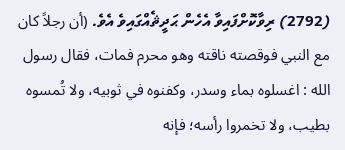(2792) ރިވާކޮށްފައިވާ އެހެން ޙަދީޘެއްގައިވެ އެވެ. (أن رجلاً كان مع النبي فوقصته ناقته وهو محرم فمات، فقال رسول الله : اغسلوه بماء وسدر، وكفنوه في ثوبيه، ولا تُمسوه بطيب، ولا تخمروا رأسه؛ فإنه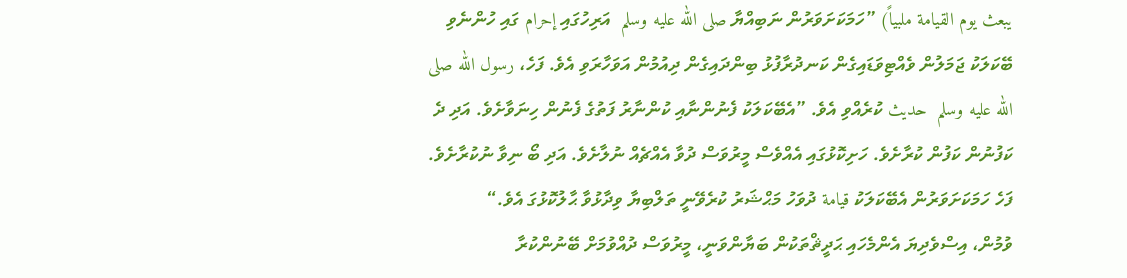يبعث يوم القيامة ملبياً) ”ހަމަކަށަވަރުން ނަބިއްޔާ صلى الله عليه وسلم  އަރިހުގައި إحرام ގައި ހުންނެވި ބޭކަލަކު ޖަމަލުން ވެއްޓިވަޑައިގެން ކަނދުރާފުޅު ބިންދައިގެން ދިއުމުން އަވަހާރަވި އެވެ. ފަހެ، رسول الله صلى الله عليه وسلم  حديث ކުރެއްވި އެވެ. ”އެބޭކަލަކު ފެނުންނާއި ކުންނާރު ފަތުގެ ފެނުން ހިނަވާށެވެ. އަދި ދެ ކަފުނުން ކަފުން ކުރާށެވެ. ހަށިކޮޅުގައި އެއްވެސް މީރުވަސް ދުވާ އެއްޗެއް ނުލާށެވެ. އަދި ބޯ ނިވާ ނުކުރާށެވެ. ފަހެ ހަމަކަށަވަރުން އެބޭކަލަކު قيامة ދުވަހު މަޙްޝަރު ކުރެވޭނީ ތަލްބިޔާ ވިދާޅުވާ ޙާލުކޮޅުގަ އެވެ.“
ވުމުން، އިސްވެދިޔަ އެންމެހައި ޙަދީޘްތަކުން ބަޔާންވަނީ، މީރުވަސް ދުއްވުމަށް ބޭނުންކުރާ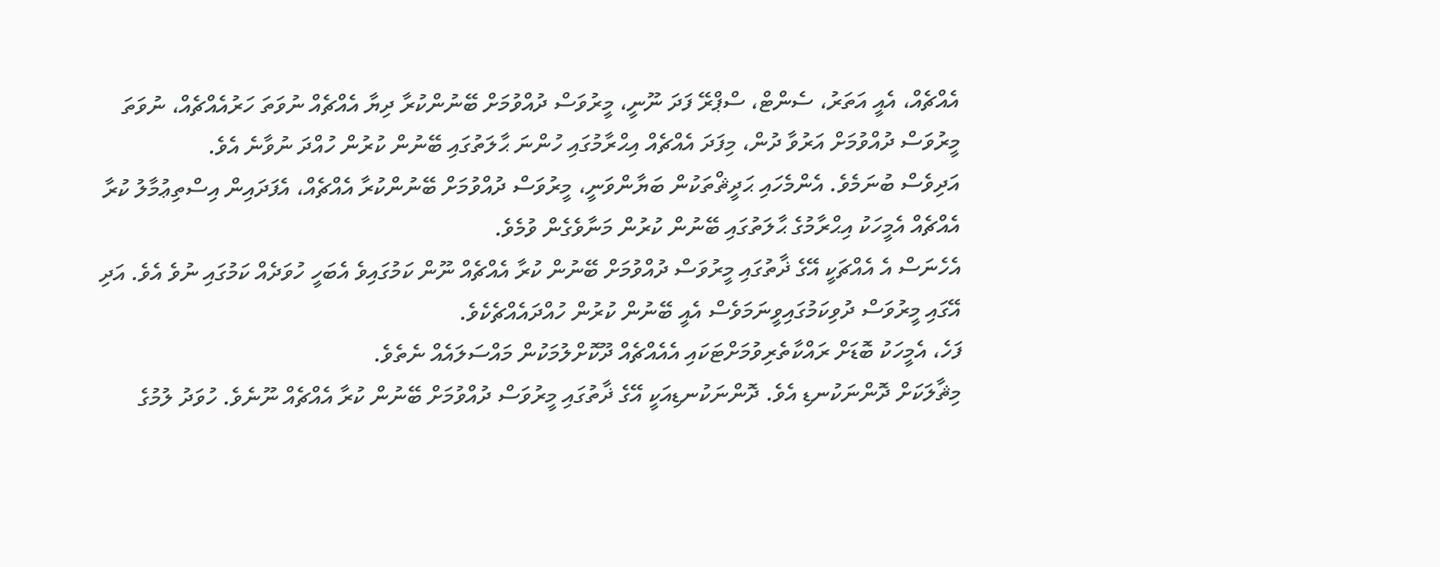އެއްޗެއް، އެއީ އަތަރު، ސެންޓް، ސްޕްރޭ ފަދަ ނޫނީ، މީރުވަސް ދުއްވުމަށް ބޭނުންކުރާ ދިޔާ އެއްޗެއް ނުވަތަ ހަރުއެއްޗެއް، ނުވަތަ މީރުވަސް ދުއްވުމަށް އަރުވާ ދުން، މިފަދަ އެއްޗެއް އިޙްރާމުގައި ހުންނަ ޙާލަތުގައި ބޭނުން ކުރުން ހުއްދަ ނުވާނެ އެވެ.
އަދިވެސް ބުނަމެވެ. އެންމެހައި ޙަދީޘްތަކުން ބަޔާންވަނީ، މީރުވަސް ދުއްވުމަށް ބޭނުންކުރާ އެއްޗެއް، އެފަދައިން އިސްތިޢުމާލު ކުރާ އެއްޗެއް އެމީހަކު އިޙްރާމުގެ ޙާލަތުގައި ބޭނުން ކުރުން މަނާވެގެން ވުމެވެ.
އެހެނަސް އެ އެއްޗަކީ އޭގެ ޛާތުގައި މީރުވަސް ދުއްވުމަށް ބޭނުން ކުރާ އެއްޗެއް ނޫން ކަމުގައިވެ އެބަހީ ހުވަދެއް ކަމުގައި ނުވެ އެވެ. އަދި އޭގައި މީރުވަސް ދުވިކަމުގައިވީނަމަވެސް އެއީ ބޭނުން ކުރުން ހުއްދައެއްޗެކެވެ.
ފަހެ، އެމީހަކު ބޮޑަށް ރައްކާތެރިވުމަށްޓަކައި އެއެއްޗެއް ދޫކޮށްލުމަކުން މައްސަލައެއް ނެތެވެ.
މިޘާލަކަށް ދޮންނަކުނޑި އެވެ. ދޮންނަކުނޑިއަކީ އޭގެ ޛާތުގައި މީރުވަސް ދުއްވުމަށް ބޭނުން ކުރާ އެއްޗެއް ނޫނެވެ. ހުވަދު ލުމުގެ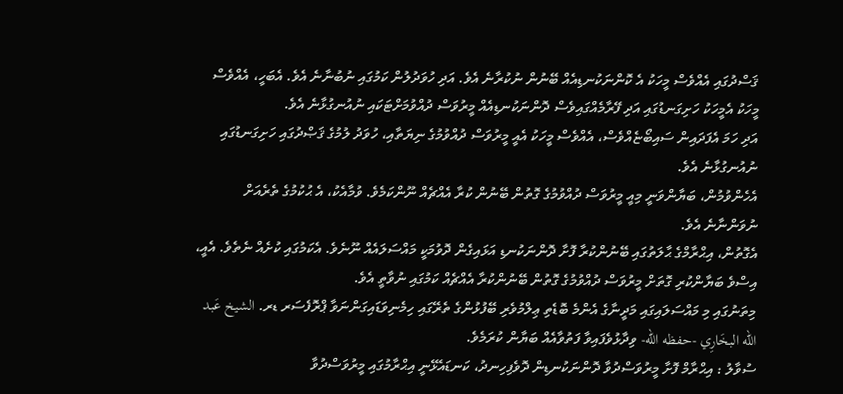ޤަސްދުގައި އެއްވެސް މީހަކު އެ ކޮންނަކުނޑިއެއް ބޭނުން ނުކުރާނެ އެވެ. އަދި ހުވަދުލުން ކަމުގައި ނުބުނާނެ އެވެ. އެބަހީ، އެއްވެސް މީހަކު އެމީހަކު ހަށިގަނޑުގައި އަދި ފޭރާމެއްގައިވެސް ދޮންނަކުނޑިއެއް މީރުވަސް ދުއްވުމަށްޓަކައި ނުއުނގުޅާނެ އެވެ.
އަދި ހަމަ އެފަދައިން ސައިބޯޏެއްވެސް، އެއްވެސް މީހަކު އެއީ މީރުވަސް ދުއްވުމުގެ ނިޔަތާއި، ހުވަދު ލުމުގެ ޤަޞްދުގައި ހަށިގަނޑުގައި ނުއުނގުޅާނެ އެވެ.
އެހެންވުމުން، ބަޔާންވަނީ މިއީ މީރުވަސް ދުއްވުމުގެ ގޮތުން ބޭނުން ކުރާ އެއްޗެއް ނޫންކަމެވެ. ވުމާއެކު، އެ ޙުކުމުގެ ތެރެއަށް ނުވަންނާނެ އެވެ.
އެގޮތުން، އިޙްރާމްގެ ޙާލަތުގައި ބޭނުންކުރާ ފޮށާ ދޮންނަކުނޑި އަޅައިގެން ދޮވުމަކީ މައްސަލައެއް ނޫނެވެ. އެކަމުގައި ކުށެއް ނެތެވެ. އެއީ، އިސްވެ ބަޔާންކުރި ގޮތަށް މީރުވަސް ދުއްވުމުގެ ގޮތުން ބޭނުންކުރާ އެއްޗެއް ކަމުގައި ނުވާތީ އެވެ.
މިތަނުގައި މި މައްސަލައިގައި މަދީނާގެ އެންމެ ބޮޑެތި ޢިލްމުވެރި ބޭފުޅުންގެ ތެރޭގައި ހިމެނިވަޑައިގަންނަވާ ޕްރޮފެސަރ ޑރ. الشيخ عَبد الله البخَارِي -حفظه الله- ވިދާޅުވެފައިވާ ފަތުވާއެއް ބަޔާން ކުރަމެވެ.
ސުވާލު : އިޙްރާމް ފޮށާ މީރުވަސްދުވާ ދޮންނަކުނޑިން ދޮވެފިހިނދު، ކަނޑައެޅޭނީ އިޙްރާމުގައި މީރުވަސްދުވާ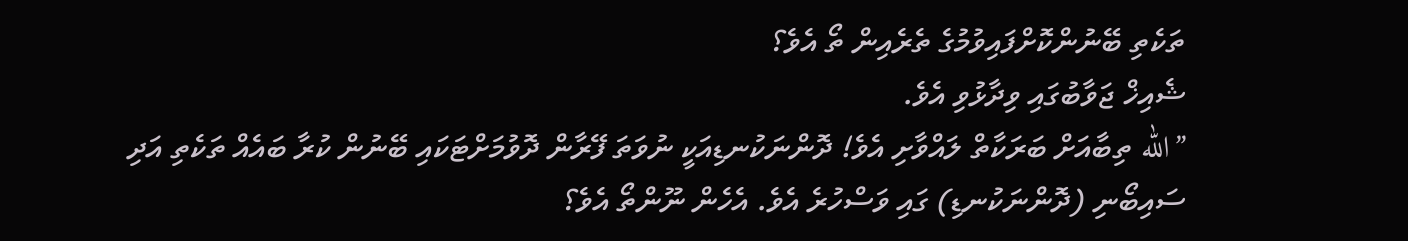ތަކެތި ބޭނުންކޮށްފައިވުމުގެ ތެރެއިން ތޯ އެވެ؟
ޝެއިޚް ޖަވާބުގައި ވިދާޅުވި އެވެ.
”الله ތިބާއަށް ބަރަކާތް ލައްވާށި އެވެ! ދޮންނަކުނޑިއަކީ ނުވަތަ ފޭރާން ދޮވުމަށްޓަކައި ބޭނުން ކުރާ ބައެއް ތަކެތި އަދި ސައިބޯނި (ދޮންނަކުނޑި) ގައި ވަސްހުރެ އެވެ. އެހެން ނޫންތޯ އެވެ؟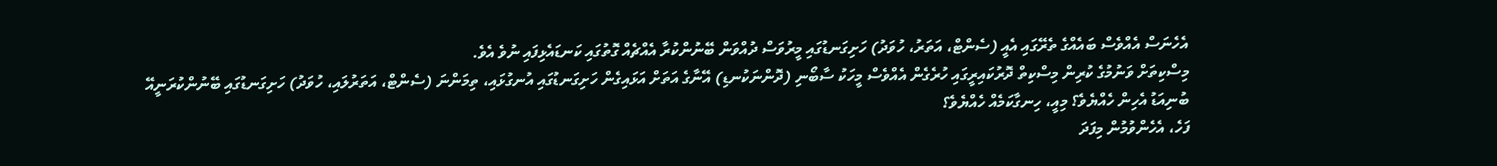އެހެނަސް އެއްވެސް ބައެއްގެ ތެރޭގައި އެއީ (ސެންޓް، އަތަރު، ހުވަދު) ހަށިގަނޑުގައި މީރުވަސް ދުއްވަން ބޭނުންކުރާ އެއްޗެއް ގޮތުގައި ކަނޑައެޅިފައި ނުވެ އެވެ.
މިސްކިތަށް ވަނުމުގެ ކުރިން މިސްކިތް ދޮރުކައިރީގައި ހުރެގެން އެއްވެސް މީހަކު ސާބޯނި (ދޮންނަކުނޑި) އޭނާގެ އަތަށް އަޅައިގެން ހަށިގަނޑުގައި އުނގުޅައި، ތިމަންނަ (ސެންޓް، އަތަރުލައި، ހުވަދު) ހަށިގަނޑުގައި ބޭނުންކުރަނީއޭ ބުނިއަޑު އެހިން ހެއްޔެވެ؟ މިއީ، ހިނގާކަމެއް ހެއްޔެވެ؟
ފަހެ، އެހެންވުމުން މިފަދަ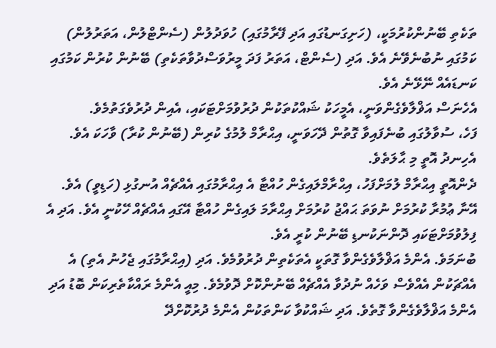ތަކެތި ބޭނުންކުރުމަކީ، (ހަށިގަނޑުގައި އަދި ފޭރާމުގައި) ހުވަދުލުން (ސެންޓްލުން، އަތަރުލުން) ކަމުގައި ނުބުނެވޭނެ އެވެ. އަދި (ސެންޓް، އަތަރު ފަދަ މީރުވަސްދުވާތަކެތި) ބޭނުން ކުރުން ކަމުގައި ކަނޑައެއް ނޭޅޭނެ އެވެ.
އެހެނަސް އަޥްލާވެގެންވަނީ، އެމީހަކު ޝައްކުތަކުން ދުރުވުމަށްޓަކައި، އެއިން ދުރުވެގަތުމެވެ.
ފަހެ، ސުވާލުގައި ބުނެފައިވާ ގޮތުން ދޭހަވަނީ، އިޙްރާމް ލުމުގެ ކުރިން (ބޭނުން ކުރާ) ވާހަކަ އެވެ. އެހިނދު އޮތީ މި ޙާލަތެވެ.
ދެންއޮތީ އިޙްރާމް ލުމަށްފަހު، އިޙްރާމްލައިގެން ހުއްޓާ އެ އިޙްރާމުގައި އެއްޗެއް އުނގުޅި (ހަޑިވީ) އެވެ. އޭނާ ޢުމުރާ ކުރުމަށް ނުވަތަ ޙައްޖު ކުރުމަށް އިޙްރާމަ ލައިގެން ހުއްޓާ އޭގައި އެއްޗެއް ހޭކުނީ އެވެ. އަދި އެ ފިލުވުމަށްޓަކައި ދޮންނަކުނޑި ބޭނުން ކުރީ އެވެ.
ބުނަމަވެ. އެންމެ އަޥްލާވެގެންވާ ގޮތަކީ އެތަކެތިން ދުރުވުމެވެ. އަދި (އިޙްރާމުގައި ޖެހުނު އެތި) އެ އެއްޗަކުން އެއްވެސް ވަހެއް ނުދުވާ އެއްޗެއް ބޭނުންކޮށް ދޮވުމެވެ. މިއީ އެންމެ ރައްކާތެރިކަން ބޮޑު އަދި އެންމެ އަޥްލާވެގެންވާ ގޮތެވެ. އަދި ޝައްކުވާ ކަންތަކުން އެންމެ ދުރުކޮށްދޭ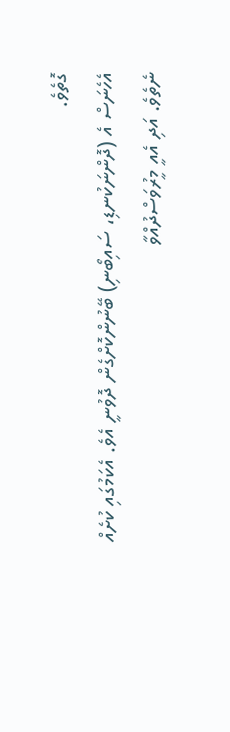ގޮތެވެ.
އެހެނަސް އެ (ދޮންނަކުނޑި، ސައިބޯނި) ބޭނުންކޮށްގެން ދޮވުނީ އެވެ. އެކަމުގައި ކުށެއް ނެތެވެ. އަދި އެއީ މީރުވަސްދުއްވާ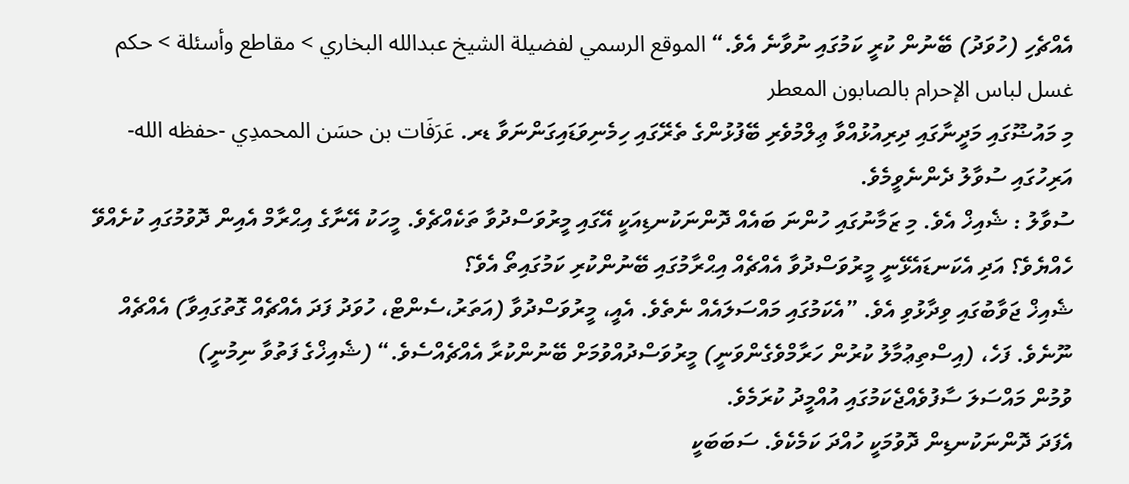އެއްޗެހި (ހުވަދު) ބޭނުން ކުރީ ކަމުގައި ނުވާނެ އެވެ.“ الموقع الرسمي لفضيلة الشيخ عبدالله البخاري > مقاطع وأسئلة > حكم غسل لباس الإحرام بالصابون المعطر
މި މައުޟޫގައި މަދީނާގައި ދިރިއުޅުއްވާ ޢިލްމުވެރި ބޭފުޅުންގެ ތެރޭގައި ހިމެނިވަޑައިގަންނަވާ ޑރ. عَرَفَات بن حسَن المحمدِي -حفظه الله- އަރިހުގައި ސުވާލު ދެންނެވީމެވެ.
ސުވާލު : ޝެއިޚް އެވެ. މި ޒަމާނުގައި ހުންނަ ބައެއް ދޮންނަކުނޑިއަކީ އޭގައި މީރުވަސްދުވާ ތަކެއްޗެވެ. މީހަކު އޭނާގެ އިޙްރާމް އެއިން ދޮވުމުގައި ކުށެއްވޭ ހެއްޔެވެ؟ އަދި އެކަނޑައެޅޭނީ މީރުވަސްދުވާ އެއްޗެއް އިޙްރާމުގައި ބޭނުންކުރި ކަމުގައިތޯ އެވެ؟
ޝެއިޚް ޖަވާބުގައި ވިދާޅުވި އެވެ. ”އެކަމުގައި މައްސަލައެއް ނެތެވެ. އެއީ، މީރުވަސްދުވާ (އަތަރު،ސެންޓް، ހުވަދު ފަދަ އެއްޗެއް ގޮތުގައިވާ) އެއްޗެއް ނޫނެވެ. ފަހެ، (އިސްތިޢުމާލު ކުރުން ހަރާމްވެގެންވަނީ) މީރުވަސްދުއްވުމަށް ބޭނުންކުރާ އެއްޗެއްސެވެ.“ (ޝެއިޚްގެ ފަތުވާ ނިމުނީ)
ވުމުން މައްސަލަ ސާފުވެއްޖެކަމުގައި އުއްމީދު ކުރަމެވެ.
އެފަދަ ދޮންނަކުނޑިން ދޮވުމަކީ ހުއްދަ ކަމެކެވެ. ސަބަބަކީ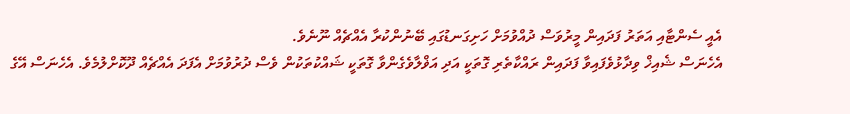އެއީ ސެންޓާއި އަތަރު ފަދައިން މީރުވަސް ދުއްވުމަށް ހަށިގަނޑުގައި ބޭނުންކުރާ އެއްޗެއް ނޫނެވެ.
އެހެނަސް ޝެއިޚް ވިދާޅުވެފައިވާ ފަދައިން ރައްކާތެރި ގޮތަކީ އަދި އަޥްލާވެގެންވާ ގޮތަކީ ޝައްކުތަކުން ވެސް ދުރުވުމަށް އެފަދަ އެއްޗެއް ދޫކޮށްލުމެވެ. އެހެނަސް އޭގެ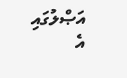އަޞްލުގައި އެ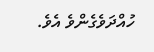ހުއްދަވެގެންވެ އެވެ.